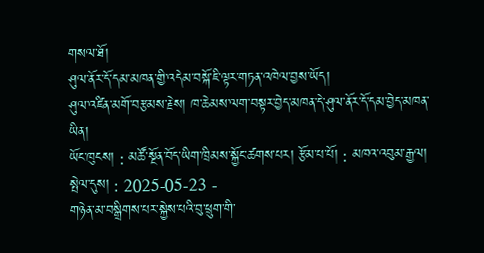གསལ་ཐོ།
ཤུལ་ནོར་དོ་དམ་མཁན་གྱི་འདེམ་བསྐོ་ཇི་ལྟར་གཏན་འཁེལ་བྱས་ཡོད།
ཤུལ་འཛིན་མགོ་བརྩམས་རྗེས། ཁ་ཆེམས་ལག་བསྟར་བྱེད་མཁན་དེ་ཤུལ་ནོར་དོ་དམ་བྱེད་མཁན་ཡིན།
ཡོང་ཁུངས། : མཚོ་སྔོན་བོད་ཡིག་ཁྲིམས་སྐྱོང་ཚགས་པར། རྩོམ་པ་པོ། : མཁའ་འབུམ་རྒྱལ། སྤེལ་དུས། : 2025-05-23 -
གཉེན་མ་བསྒྲིགས་པར་སྐྱེས་པའི་བུ་ཕྲུག་གི་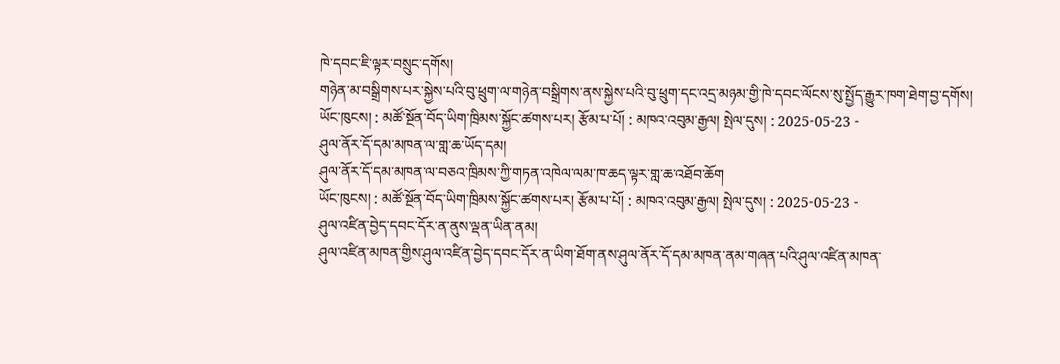ཁེ་དབང་ཇི་ལྟར་བསྲུང་དགོས།
གཉེན་མ་བསྒྲིགས་པར་སྐྱེས་པའི་བུ་ཕྲུག་ལ་གཉེན་བསྒྲིགས་ནས་སྐྱེས་པའི་བུ་ཕྲུག་དང་འདྲ་མཉམ་གྱི་ཁེ་དབང་ལོངས་སུ་སྤྱོད་རྒྱུར་ཁག་ཐེག་བྱ་དགོས།
ཡོང་ཁུངས། : མཚོ་སྔོན་བོད་ཡིག་ཁྲིམས་སྐྱོང་ཚགས་པར། རྩོམ་པ་པོ། : མཁའ་འབུམ་རྒྱལ། སྤེལ་དུས། : 2025-05-23 -
ཤུལ་ནོར་དོ་དམ་མཁན་ལ་གླ་ཆ་ཡོད་དམ།
ཤུལ་ནོར་དོ་དམ་མཁན་ལ་བཅའ་ཁྲིམས་ཀྱི་གཏན་འཁེལ་ལམ་ཁ་ཆད་ལྟར་གླ་ཆ་འཐོབ་ཆོག
ཡོང་ཁུངས། : མཚོ་སྔོན་བོད་ཡིག་ཁྲིམས་སྐྱོང་ཚགས་པར། རྩོམ་པ་པོ། : མཁའ་འབུམ་རྒྱལ། སྤེལ་དུས། : 2025-05-23 -
ཤུལ་འཛིན་བྱེད་དབང་དོར་ན་ནུས་ལྡན་ཡིན་ནམ།
ཤུལ་འཛིན་མཁན་གྱིས་ཤུལ་འཛིན་བྱེད་དབང་དོར་ན་ཡིག་ཐོག་ནས་ཤུལ་ནོར་དོ་དམ་མཁན་ནམ་གཞན་པའི་ཤུལ་འཛིན་མཁན་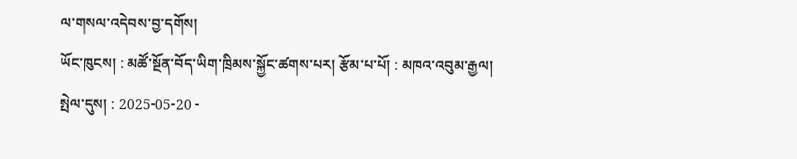ལ་གསལ་འདེབས་བྱ་དགོས།
ཡོང་ཁུངས། : མཚོ་སྔོན་བོད་ཡིག་ཁྲིམས་སྐྱོང་ཚགས་པར། རྩོམ་པ་པོ། : མཁའ་འབུམ་རྒྱལ། སྤེལ་དུས། : 2025-05-20 -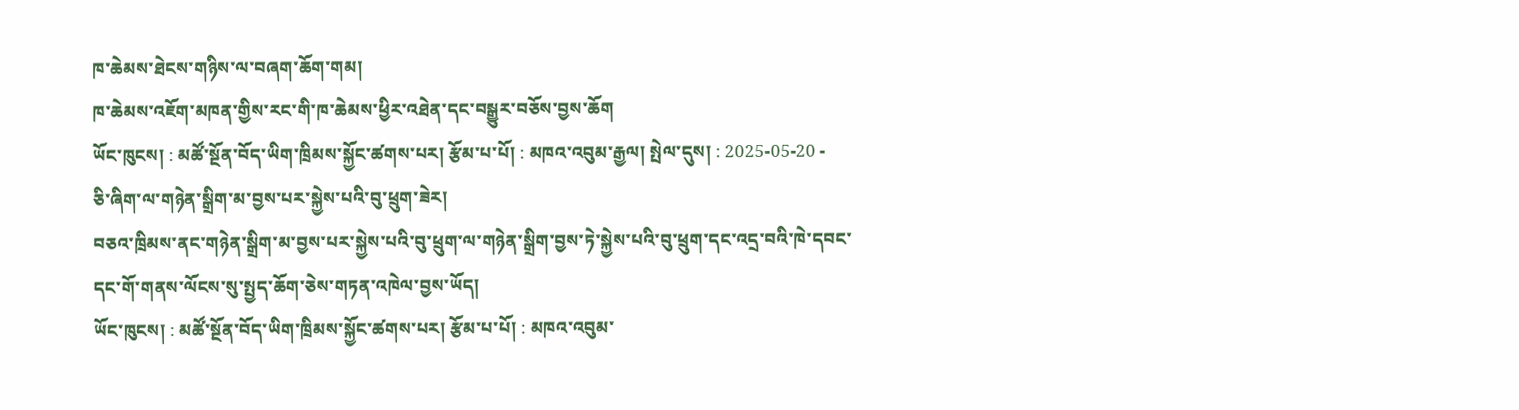ཁ་ཆེམས་ཐེངས་གཉིས་ལ་བཞག་ཆོག་གམ།
ཁ་ཆེམས་འཇོག་མཁན་གྱིས་རང་གི་ཁ་ཆེམས་ཕྱིར་འཐེན་དང་བསྒྱུར་བཅོས་བྱས་ཆོག
ཡོང་ཁུངས། : མཚོ་སྔོན་བོད་ཡིག་ཁྲིམས་སྐྱོང་ཚགས་པར། རྩོམ་པ་པོ། : མཁའ་འབུམ་རྒྱལ། སྤེལ་དུས། : 2025-05-20 -
ཅི་ཞིག་ལ་གཉེན་སྒྲིག་མ་བྱས་པར་སྐྱེས་པའི་བུ་ཕྲུག་ཟེར།
བཅའ་ཁྲིམས་ནང་གཉེན་སྒྲིག་མ་བྱས་པར་སྐྱེས་པའི་བུ་ཕྲུག་ལ་གཉེན་སྒྲིག་བྱས་ཏེ་སྐྱེས་པའི་བུ་ཕྲུག་དང་འདྲ་བའི་ཁེ་དབང་དང་གོ་གནས་ལོངས་སུ་སྤྱད་ཆོག་ཅེས་གཏན་འཁེལ་བྱས་ཡོད།
ཡོང་ཁུངས། : མཚོ་སྔོན་བོད་ཡིག་ཁྲིམས་སྐྱོང་ཚགས་པར། རྩོམ་པ་པོ། : མཁའ་འབུམ་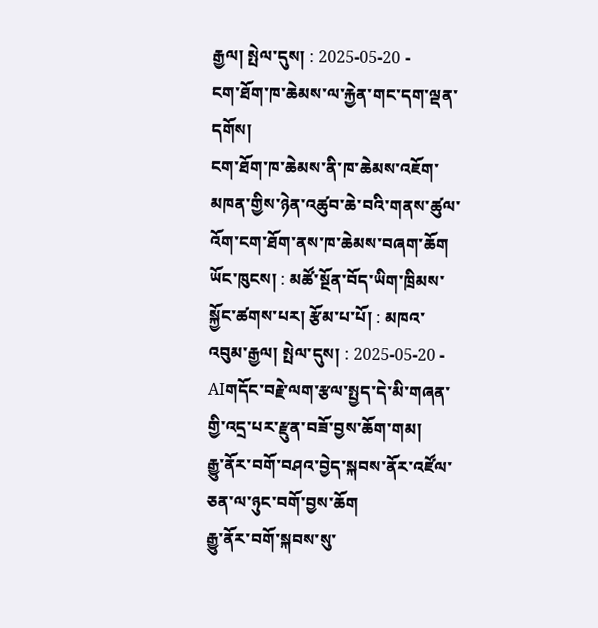རྒྱལ། སྤེལ་དུས། : 2025-05-20 -
ངག་ཐོག་ཁ་ཆེམས་ལ་རྐྱེན་གང་དག་ལྡན་དགོས།
ངག་ཐོག་ཁ་ཆེམས་ནི་ཁ་ཆེམས་འཇོག་མཁན་གྱིས་ཉེན་འཚུབ་ཆེ་བའི་གནས་ཚུལ་འོག་ངག་ཐོག་ནས་ཁ་ཆེམས་བཞག་ཆོག
ཡོང་ཁུངས། : མཚོ་སྔོན་བོད་ཡིག་ཁྲིམས་སྐྱོང་ཚགས་པར། རྩོམ་པ་པོ། : མཁའ་འབུམ་རྒྱལ། སྤེལ་དུས། : 2025-05-20 -
AIགདོང་བརྗེ་ལག་རྩལ་སྤྱད་དེ་མི་གཞན་གྱི་འདྲ་པར་རྫུན་བཟོ་བྱས་ཆོག་གམ།
རྒྱུ་ནོར་བགོ་བཤའ་བྱེད་སྐབས་ནོར་འཛོལ་ཅན་ལ་ཉུང་བགོ་བྱས་ཆོག
རྒྱུ་ནོར་བགོ་སྐབས་སུ་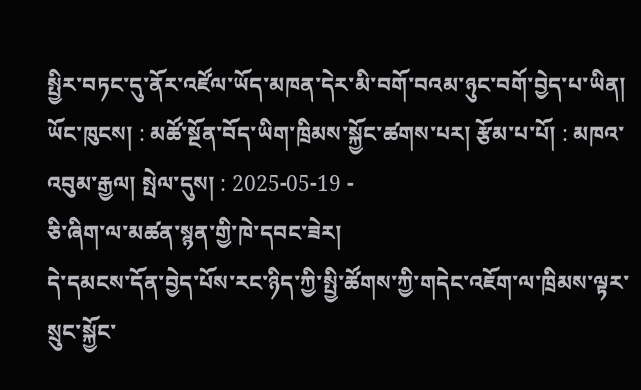སྤྱིར་བཏང་དུ་ནོར་འཛོལ་ཡོད་མཁན་དེར་མི་བགོ་བའམ་ཉུང་བགོ་བྱེད་པ་ཡིན།
ཡོང་ཁུངས། : མཚོ་སྔོན་བོད་ཡིག་ཁྲིམས་སྐྱོང་ཚགས་པར། རྩོམ་པ་པོ། : མཁའ་འབུམ་རྒྱལ། སྤེལ་དུས། : 2025-05-19 -
ཅི་ཞིག་ལ་མཚན་སྙན་གྱི་ཁེ་དབང་ཟེར།
དེ་དམངས་དོན་བྱེད་པོས་རང་ཉིད་ཀྱི་སྤྱི་ཚོགས་ཀྱི་གདེང་འཇོག་ལ་ཁྲིམས་ལྟར་སྲུང་སྐྱོང་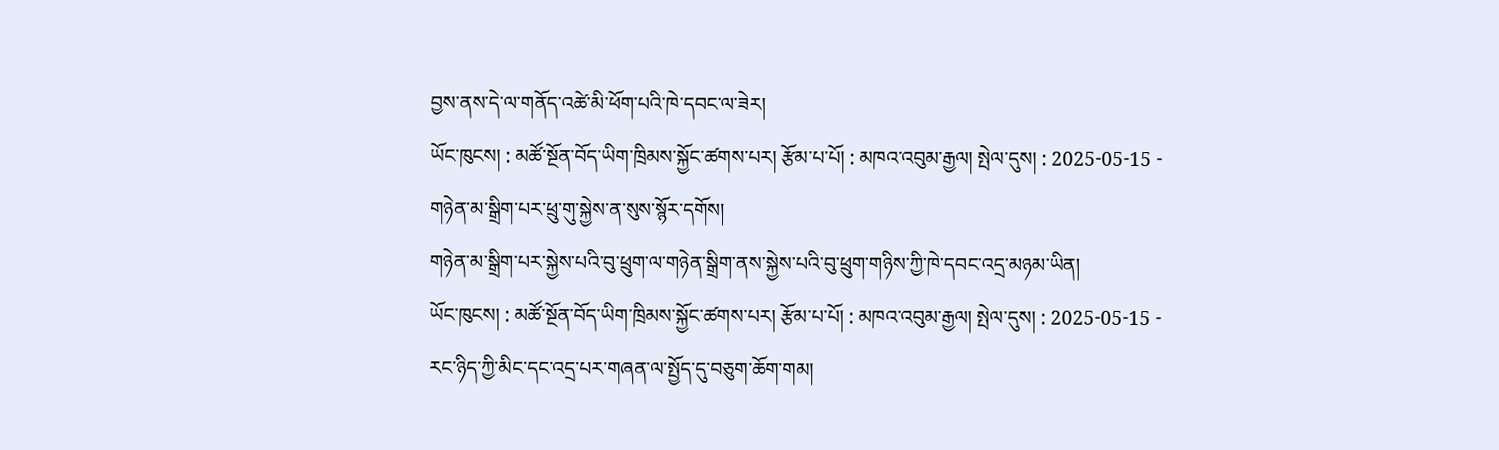བྱས་ནས་དེ་ལ་གནོད་འཚེ་མི་ཕོག་པའི་ཁེ་དབང་ལ་ཟེར།
ཡོང་ཁུངས། : མཚོ་སྔོན་བོད་ཡིག་ཁྲིམས་སྐྱོང་ཚགས་པར། རྩོམ་པ་པོ། : མཁའ་འབུམ་རྒྱལ། སྤེལ་དུས། : 2025-05-15 -
གཉེན་མ་སྒྲིག་པར་ཕྲུ་གུ་སྐྱེས་ན་སུས་སྙོར་དགོས།
གཉེན་མ་སྒྲིག་པར་སྐྱེས་པའི་བུ་ཕྲུག་ལ་གཉེན་སྒྲིག་ནས་སྐྱེས་པའི་བུ་ཕྲུག་གཉིས་ཀྱི་ཁེ་དབང་འདྲ་མཉམ་ཡིན།
ཡོང་ཁུངས། : མཚོ་སྔོན་བོད་ཡིག་ཁྲིམས་སྐྱོང་ཚགས་པར། རྩོམ་པ་པོ། : མཁའ་འབུམ་རྒྱལ། སྤེལ་དུས། : 2025-05-15 -
རང་ཉིད་ཀྱི་མིང་དང་འདྲ་པར་གཞན་ལ་སྤྱོད་དུ་བཅུག་ཆོག་གམ།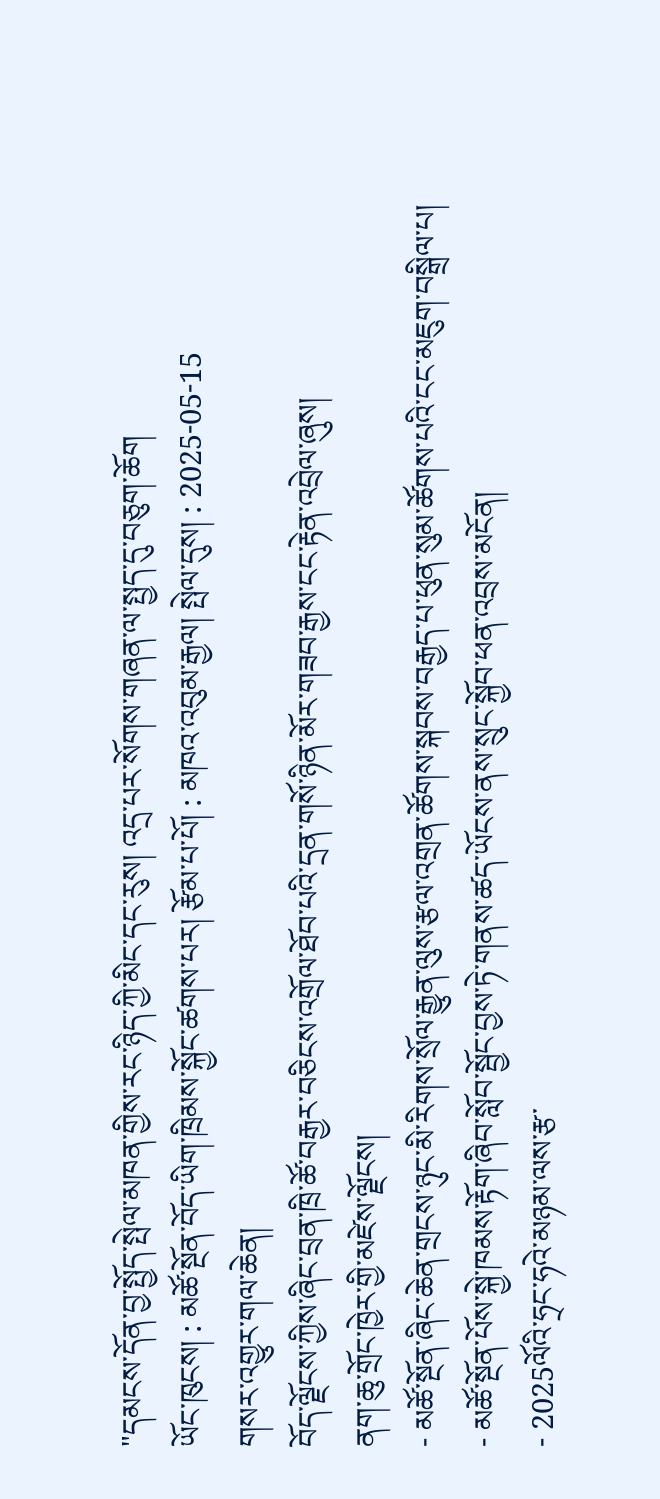"དམངས་དོན་བྱ་སྤྱོད་སྤེལ་མཁན་གྱིས་རང་ཉིད་ཀྱི་མིང་དང་རུས། འདྲ་པར་སོགས་གཞན་ལ་སྤྱད་དུ་བཅུག་ཆོག
ཡོང་ཁུངས། : མཚོ་སྔོན་བོད་ཡིག་ཁྲིམས་སྐྱོང་ཚགས་པར། རྩོམ་པ་པོ། : མཁའ་འབུམ་རྒྱལ། སྤེལ་དུས། : 2025-05-15
གསར་འགྱུར་གལ་ཆེན།
བོད་ལྗོངས་ཀྱིས་ཞིང་བྲན་ཁྲི་ཚོ་བརྒྱར་བཅིངས་འགྲོལ་ཐོབ་པའི་དྲན་གསོ་ཉིན་མོར་གཟབ་རྒྱས་ངང་རྟེན་འབྲེལ་ཞུས།
ནག་ཆུ་གྲོང་ཁྱེར་གྱི་མཛེས་ལྗོངས།
- མཚོ་སྔོན་ཞིང་ཆེན་གྲངས་ཉུང་མི་རིགས་སྲོལ་རྒྱུན་ལུས་རྩལ་འགྲན་ཚོགས་སྐབས་བརྒྱད་པ་ཕུན་སུམ་ཚོགས་པའི་ངང་མཇུག་བསྒྲིལ་པ།
- མཚོ་སྔོན་པོས་སྐྱེ་ཁམས་རྟོག་ཞིབ་སློབ་སྦྱོང་བྱས་ཏེ་གནས་ཚད་ཡོངས་ནས་སྲུང་སྐྱོབ་ཕན་འབྲས་མངོན།
- 2025ལོའི་ཧྲང་ཧའེ་མཉམ་ལས་རྩ་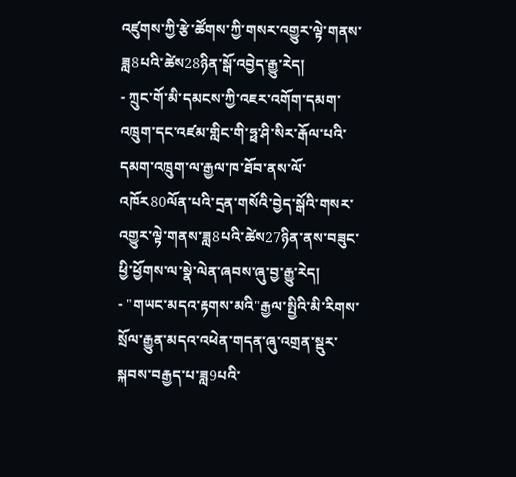འཛུགས་ཀྱི་རྩེ་ཚོགས་ཀྱི་གསར་འགྱུར་ལྟེ་གནས་ཟླ8པའི་ཚེས28ཉིན་སྒོ་འབྱེད་རྒྱུ་རེད།
- ཀྲུང་གོ་མི་དམངས་ཀྱི་འཇར་འགོག་དམག་འཁྲུག་དང་འཛམ་གླིང་གི་ཧྥ་ཤི་སིར་རྒོལ་པའི་དམག་འཁྲུག་ལ་རྒྱལ་ཁ་ཐོབ་ནས་ལོ་འཁོར80ལོན་པའི་དྲན་གསོའི་བྱེད་སྒོའི་གསར་འགྱུར་ལྟེ་གནས་ཟླ8པའི་ཚེས27ཉིན་ནས་བཟུང་ཕྱི་ཕྱོགས་ལ་སྣེ་ལེན་ཞབས་ཞུ་བྱ་རྒྱུ་རེད།
- "གཡང་མདའ་རྟགས་མའི"རྒྱལ་སྤྱིའི་མི་རིགས་སྲོལ་རྒྱུན་མདའ་འཕེན་གདན་ཞུ་འགྲན་སྡུར་སྐབས་བརྒྱད་པ་ཟླ9པའི་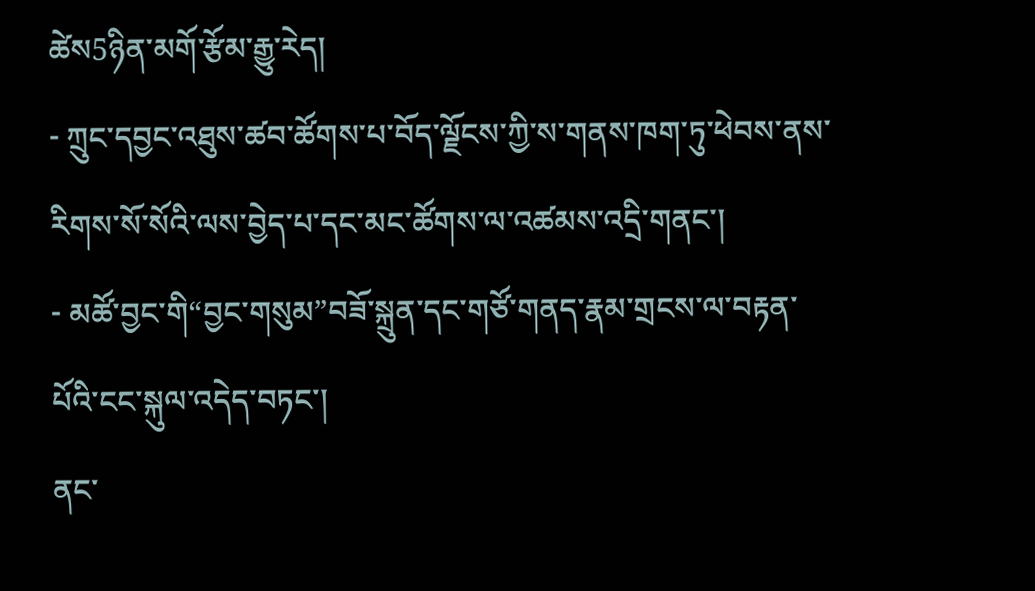ཚེས5ཉིན་མགོ་རྩོམ་རྒྱུ་རེད།
- ཀྲུང་དབྱང་འཐུས་ཚབ་ཚོགས་པ་བོད་ལྗོངས་ཀྱི་ས་གནས་ཁག་ཏུ་ཕེབས་ནས་རིགས་སོ་སོའི་ལས་བྱེད་པ་དང་མང་ཚོགས་ལ་འཚམས་འདྲི་གནང་།
- མཚོ་བྱང་གི“བྱང་གསུམ”བཟོ་སྐྲུན་དང་གཙོ་གནད་རྣམ་གྲངས་ལ་བརྟན་པོའི་ངང་སྐུལ་འདེད་བཏང་།
ནང་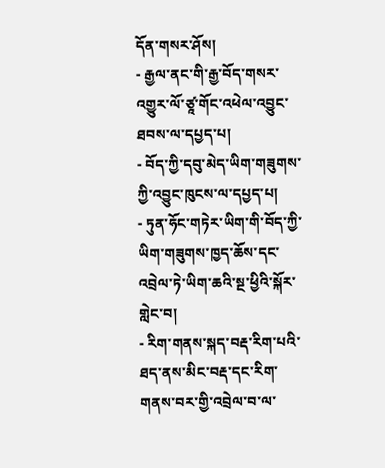དོན་གསར་ཤོས།
- རྒྱལ་ནང་གི་རྒྱ་བོད་གསར་འགྱུར་ལོ་ཙཱ་གོང་འཕེལ་འབྱུང་ཐབས་ལ་དཔྱད་པ།
- བོད་ཀྱི་དབུ་མེད་ཡིག་གཟུགས་ཀྱི་འབྱུང་ཁུངས་ལ་དཔྱད་པ།
- ཏུན་ཧོང་གཏེར་ཡིག་གི་བོད་ཀྱི་ཡིག་གཟུགས་ཁྱད་ཆོས་དང་འབྲེལ་ཏེ་ཡིག་ཆའི་སྔ་ཕྱིའི་སྐོར་གླེང་བ།
- རིག་གནས་སྐད་བརྡ་རིག་པའི་ཐད་ནས་མིང་བརྡ་དང་རིག་གནས་བར་གྱི་འབྲེལ་བ་ལ་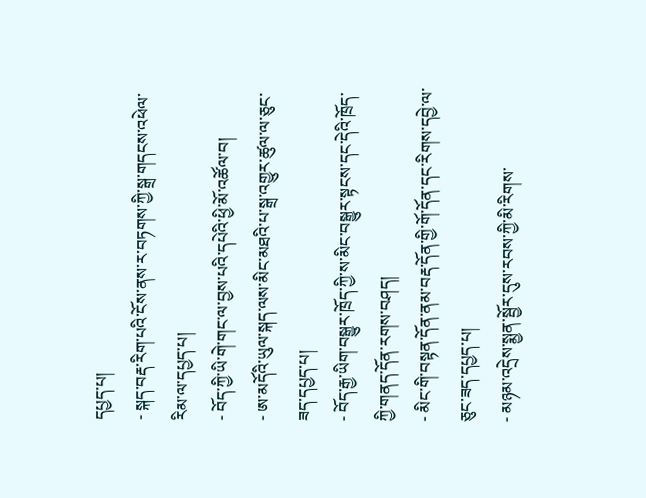དཔྱད་པ།
- སྐད་བརྡ་རིག་པའི་ངོས་ནས་ར་བཏགས་ཀྱི་སྒྲ་གདངས་འཕེལ་རིམ་ལ་དཔྱད་པ།
- བོད་ཀྱི་ཡི་གེ་གང་ལ་བྱས་པའི་དཔེའི་ཕྱི་མོ་འཚོལ་བ།
- ཨ་མདོའི་ཡུལ་སྐད་ལས་མིང་མཐའི་པ་སྒྲ་འགྱུར་ཚུལ་ལ་ཅུང་ཟད་དཔྱད་པ།
- བོད་རྒྱ་ཡིག་བསྒྱུར་ཁྲོད་ཀྱི་ས་མིང་བསྒྱུར་སྟངས་དང་དེའི་ཁྲོད་ཀྱི་གནད་དོན་རགས་བཤད།
- མིང་གི་བསྟན་དོན་ནམ་བརྡ་དོན་གྱི་གོ་དོན་དང་རིགས་དབྱེ་ལ་ཅུང་ཟད་དཔྱད་པ།
- མཉམ་འདྲེས་སྨྱན་སྦྱོར་དུས་རབས་ཀྱི་མི་རིགས་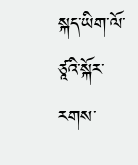སྐད་ཡིག་ལོ་ཙཱའི་སྐོར་རགས་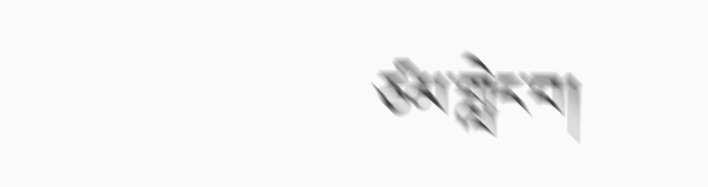ཙམ་གླེང་བ།